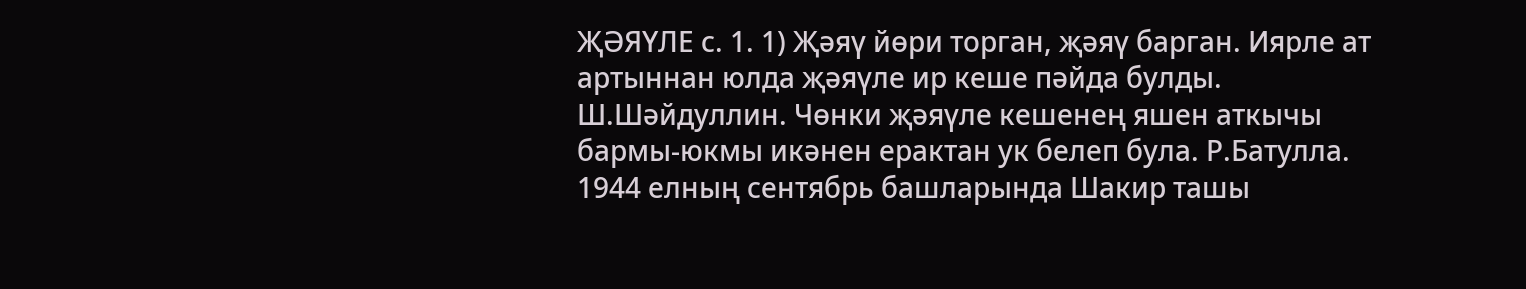ҖӘЯҮЛЕ с. 1. 1) Җәяү йөри торган, җәяү барган. Иярле ат артыннан юлда җәяүле ир кеше пәйда булды. Ш.Шәйдуллин. Чөнки җәяүле кешенең яшен аткычы бармы-юкмы икәнен ерактан ук белеп була. Р.Батулла. 1944 елның сентябрь башларында Шакир ташы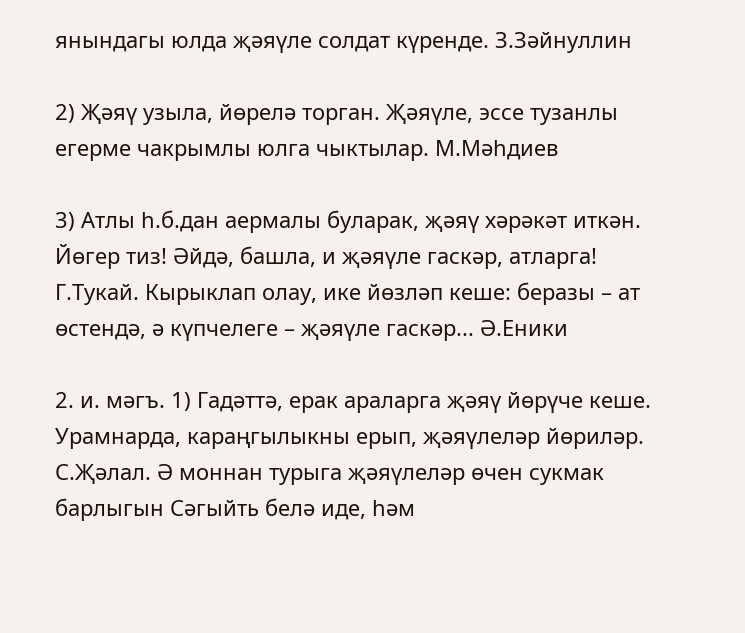янындагы юлда җәяүле солдат күренде. З.Зәйнуллин

2) Җәяү узыла, йөрелә торган. Җәяүле, эссе тузанлы егерме чакрымлы юлга чыктылар. М.Мәһдиев

3) Атлы һ.б.дан аермалы буларак, җәяү хәрәкәт иткән. Йөгер тиз! Әйдә, башла, и җәяүле гаскәр, атларга! Г.Тукай. Кырыклап олау, ике йөзләп кеше: беразы – ат өстендә, ә күпчелеге – җәяүле гаскәр... Ә.Еники

2. и. мәгъ. 1) Гадәттә, ерак араларга җәяү йөрүче кеше. Урамнарда, караңгылыкны ерып, җәяүлеләр йөриләр. С.Җәлал. Ә моннан турыга җәяүлеләр өчен сукмак барлыгын Сәгыйть белә иде, һәм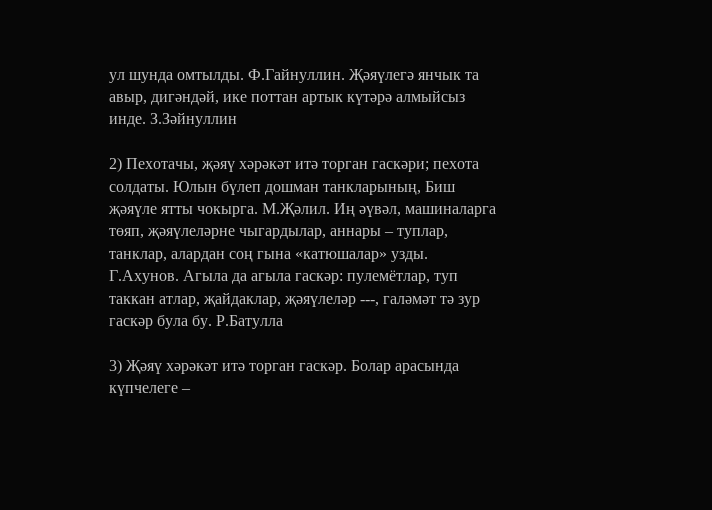ул шунда омтылды. Ф.Гайнуллин. Җәяүлегә янчык та авыр, дигәндәй, ике поттан артык күтәрә алмыйсыз инде. З.Зәйнуллин

2) Пехотачы, җәяү хәрәкәт итә торган гаскәри; пехота солдаты. Юлын бүлеп дошман танкларының, Биш җәяүле ятты чокырга. М.Җәлил. Иң әүвәл, машиналарга төяп, җәяүлеләрне чыгардылар, аннары – туплар, танклар, алардан соң гына «катюшалар» узды. Г.Ахунов. Агыла да агыла гаскәр: пулемётлар, туп таккан атлар, җайдаклар, җәяүлеләр ---, галәмәт тә зур гаскәр була бу. Р.Батулла

3) Җәяү хәрәкәт итә торган гаскәр. Болар арасында күпчелеге –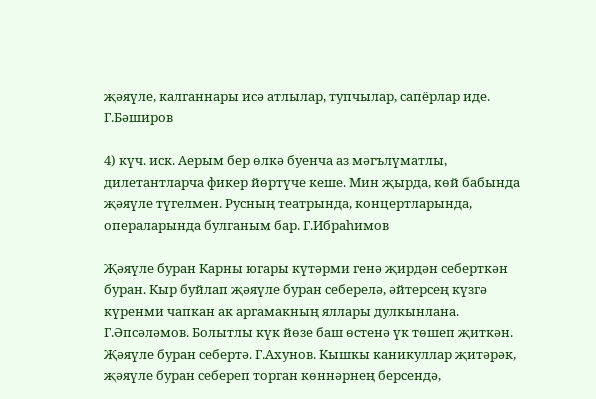җәяүле, калганнары исә атлылар, тупчылар, сапёрлар иде. Г.Бәширов

4) күч. иск. Аерым бер өлкә буенча аз мәгълүматлы, дилетантларча фикер йөртүче кеше. Мин җырда, көй бабында җәяүле түгелмен. Русның театрында, концертларында, операларында булганым бар. Г.Ибраһимов

Җәяүле буран Карны югары күтәрми генә җирдән себерткән буран. Кыр буйлап җәяүле буран себерелә, әйтерсең күзгә күренми чапкан ак аргамакның яллары дулкынлана. Г.Әпсәләмов. Болытлы күк йөзе баш өстенә үк төшеп җиткән. Җәяүле буран себертә. Г.Ахунов. Кышкы каникуллар җитәрәк, җәяүле буран себереп торган көннәрнең берсендә,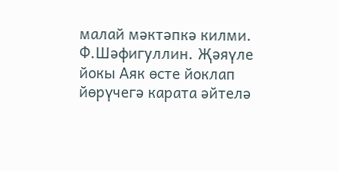малай мәктәпкә килми. Ф.Шәфигуллин. Җәяүле йокы Аяк өсте йоклап йөрүчегә карата әйтелә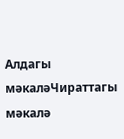Алдагы мәкаләЧираттагы мәкалә